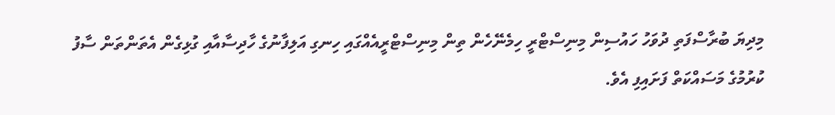މިދިޔަ ބުރާސްފަތި ދުވަހު ހައުސިން މިނިސްޓްރީ ހިމެނޭހެން ތިން މިނިސްޓްރީއެއްގައި ހިނގި އަލިފާނުގެ ހާދިސާއާއި ގުޅިގެން އެތަންތަން ސާފު ކުރުމުގެ މަސައްކަތް ފަށައިފި އެވެ.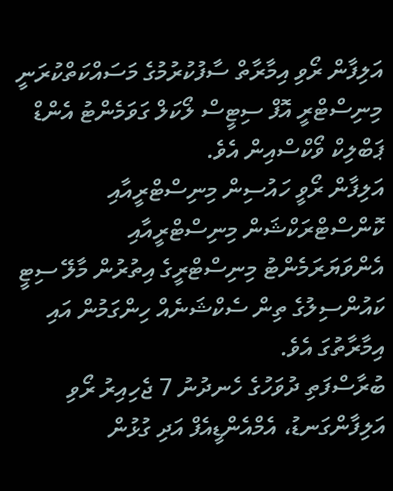އަލިފާން ރޯވި އިމާރާތް ސާފުކުރުމުގެ މަސައްކަތްކުރަނީ މިނިސްޓްރީ އޮފް ސިޓީސް ލޯކަލް ގަވަމެންޓު އެންޑް ޕަބްލިކް ވޯކްސްއިން އެވެ.
އަލިފާން ރޯވީ ހައުސިން މިނިސްޓްރީއާއި ކޮންސްޓްރަކްޝަން މިނިސްޓްރީއާއި އެންވަޔަރަމެންޓު މިނިސްޓްރީގެ އިތުރުން މާލޭ ސިޓީ ކައުންސިލުގެ ތިން ސެކްޝަނެއް ހިންގަމުން އައި އިމާރާތުގަ އެވެ.
ބުރާސްފަތި ދުވަހުގެ ހެނދުނު 7 ޖެހިއިރު ރޯވި އަލިފާންގަނޑު، އެމްއެންޑީއެފް އަދި ގުޅުން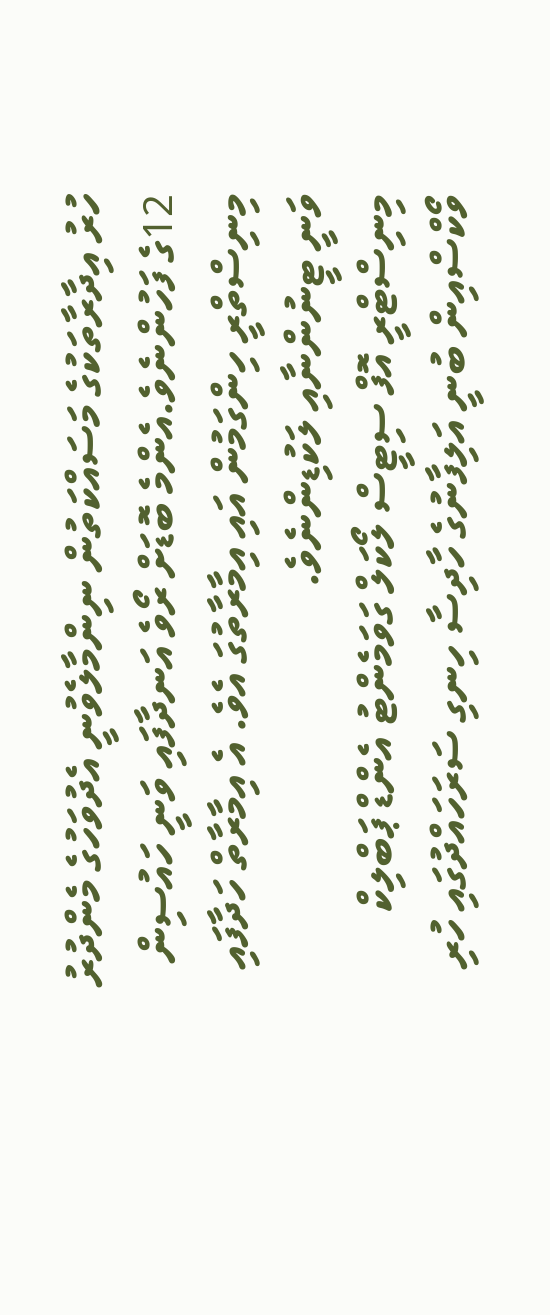ހުރު އިދާރާތަކުގެ މަސައްކަތުން ނިންމާލެވުނީ އެދުވަހުގެ މެންދުރު 12ގެ ފަހުންނެވެ.އެންމެ ބޮޑަށް ރޯވެ އަނދާފައި ވަނީ ހައުސިން މިނިސްތްރީ ހިންގަމުން އައި އިމާރާތުގަ އެވެ. އެ އިމާރާތް ހަދާފައި ވަނީ ޓީނުންނާއި ލަކުޑިންނެވެ.
މިނިސްޓްރީ އޮފް ސިޓީސް ލޯކަލް ގަވަމެންޓު އެންޑް ޕަބްލިކް ވޯކްސްއިން ބުނީ އަލިފާނުގެ ހާދިސާ ހިނގި ސަރަހައްދުގައި ހުރި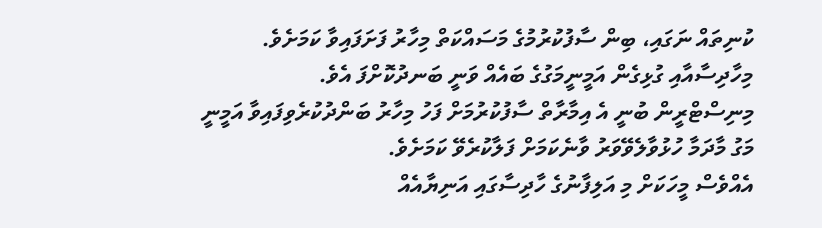ކުނިތައް ނަގައި، ބިން ސާފުކުރުމުގެ މަސައްކަތް މިހާރު ފަށަފައިވާ ކަމަށެވެ. މިހާދިސާއާއި ގުޅިގެން އަމީނީމަގުގެ ބައެއް ވަނީ ބަނދުކޮށްފަ އެވެ.
މިނިސްޓްރީން ބުނީ އެ އިމާރާތް ސާފުކުރުމަށް ފަހު މިހާރު ބަންދުކުރެވިފައިވާ އަމީނީ މަގު މާދަމާ ހުޅުވާލެވޭވަރު ވާނެކަމަށް ފަލާކުރެވޭ ކަމަށެވެ.
އެއްވެސް މީހަކަށް މި އަލިފާނުގެ ހާދިސާގައި އަނިޔާއެއް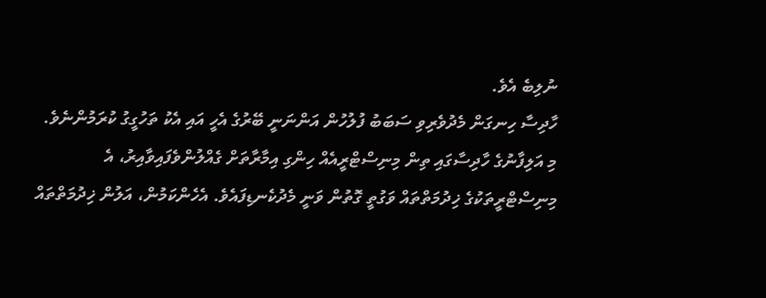ނުލިބެ އެވެ.
ހާދިސާ ހިނގަން މެދުވެރިވި ސަބަބު ފުލުހުން އަންނަނީ ބޭރުގެ އެހީ އައި އެކު ތަހުގީގު ކުރަމުންނެވެ.
މި އަލިފާނުގެ ހާދިސާގައި ތިން މިނިސްޓްރީއެއް ހިންގި އިމާރާތަށް ގެއްލުންވެފައިވާއިރު، އެ މިނިސްޓްރީތަކުގެ ޚިދުމަތްތައް ވަގުތީ ގޮތުން ވަނީ މެދުކެނޑިފައެވެ. އެހެންކަމުން، އަލުން ޚިދުމަތްތައް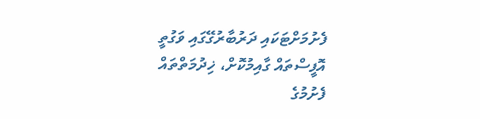ފެށުމަށްޓަކައި ދަރުބާރުގޭގައި ވަގުތީ އޮފީސްތައް ގާއިމުކޮށް، ޚިދުމަތްތައް ފެށުމުގެ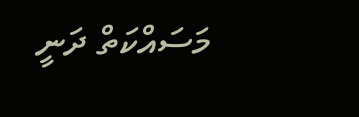މަސައްކަތް ދަނީ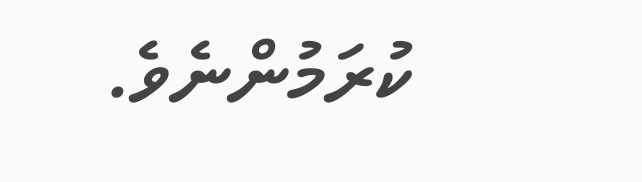ކުރަމުންނެވެ.